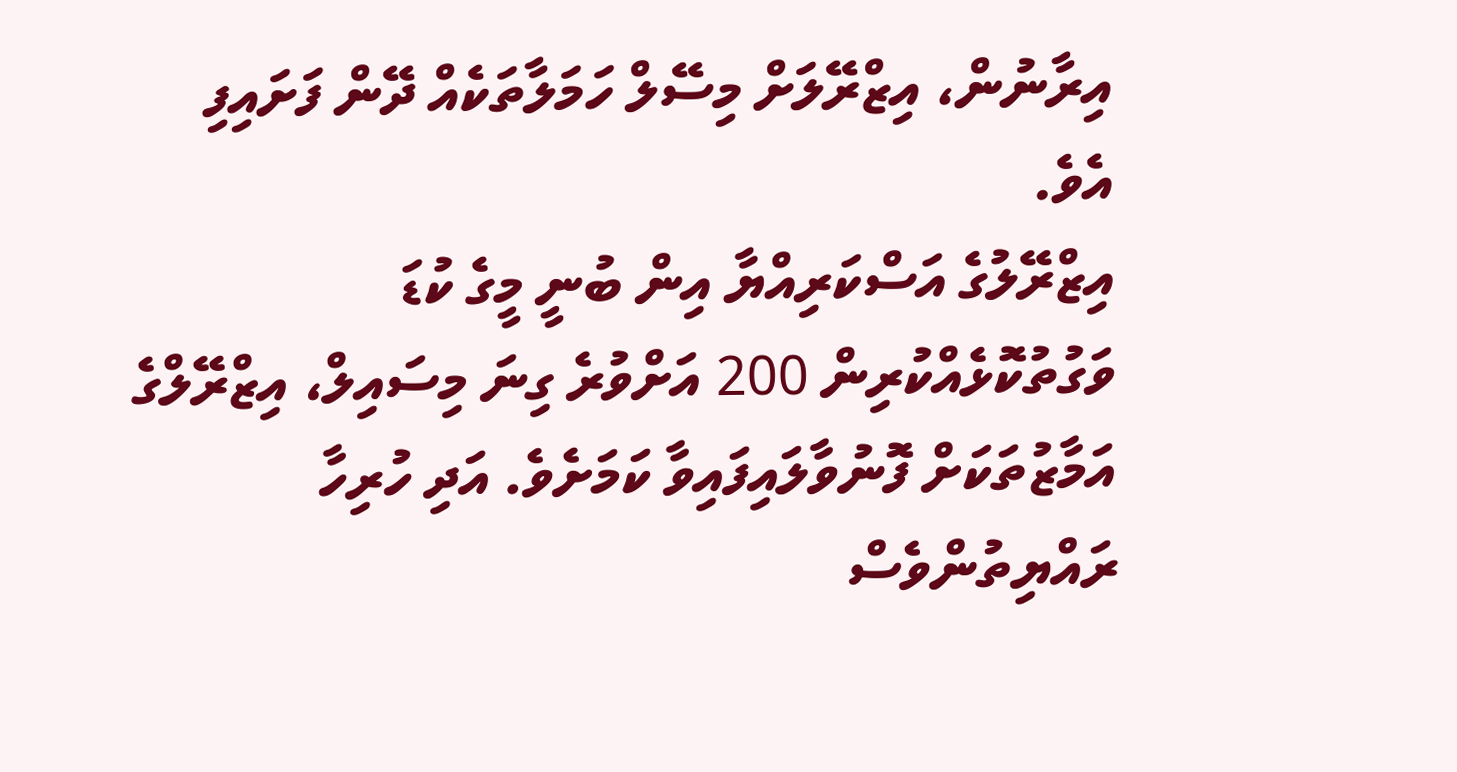އިރާނުން، އިޒްރޭލަށް މިސޭލް ހަމަލާތަކެއް ދޭން ފަށައިފި އެވެ.
އިޒްރޭލުގެ އަސްކަރިއްޔާ އިން ބުނީ މީގެ ކުޑަ ވަގުތުކޮޅެއްކުރިން 200 އަށްވުރެ ގިނަ މިސައިލް، އިޒްރޭލްގެ އަމާޒުތަކަށް ފޮނުވާލައިފައިވާ ކަމަށެވެ. އަދި ހުރިހާ ރައްޔިތުންވެސް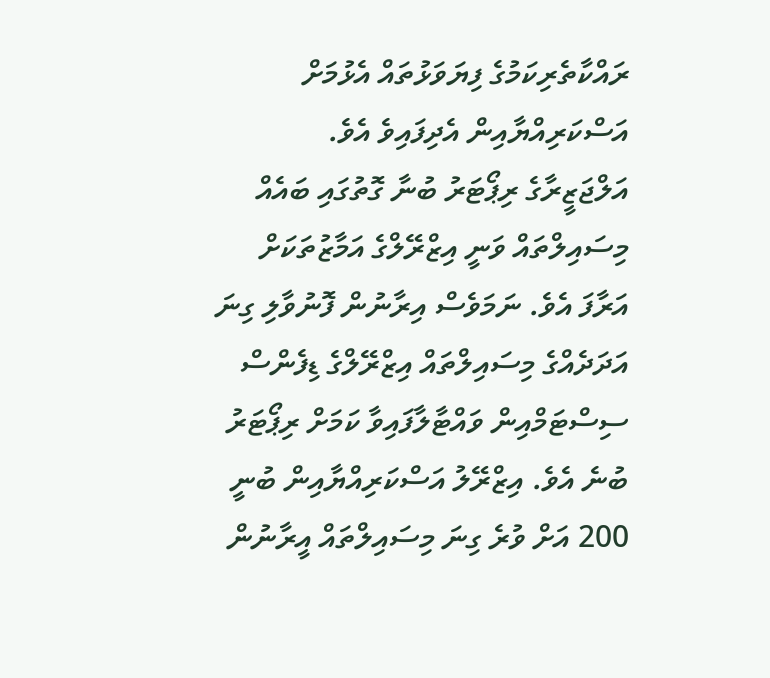ރައްކާތެރިކަމުގެ ފިޔަވަޅުތައް އެޅުމަށް އަސްކަރިއްޔާއިން އެދިފައިވެ އެވެ.
އަލްޖަޒީރާގެ ރިޕޯޓަރު ބުނާ ގޮތުގައި ބައެއް މިސައިލްތައް ވަނީ އިޒްރޭލްގެ އަމާޒުތަކަށް އަރާފަ އެވެ. ނަމަވެސް އިރާނުން ފޮނުވާލި ގިނަ އަދަދެއްގެ މިސައިލްތައް އިޒްރޭލްގެ ޑިފެންސް ސިސްޓަމްއިން ވައްޓާލާފައިވާ ކަމަށް ރިޕޯޓަރު ބުނެ އެވެ. އިޒްރޭލު އަސްކަރިއްޔާއިން ބުނީ 200 އަށް ވުރެ ގިނަ މިސައިލްތައް އީރާނުން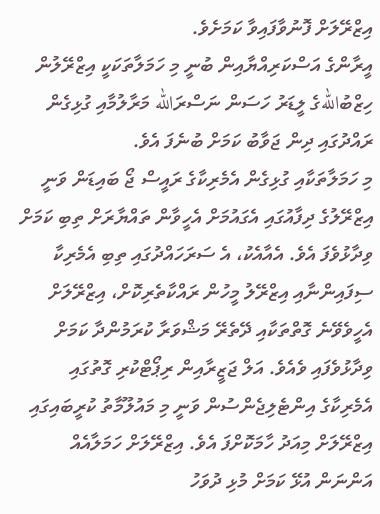އިޒްރޭލަށް ފޮނުވާފައިވާ ކަމަށެވެ.
އީރާންގެ އަސްކަރިއްޔާއިން ބުނީ މި ހަމަލާތަކަކީ އިޒްރޭލުން ހިޒްބުاللهގެ ލީޑަރު ހަސަން ނަސްރަالله މަރާލުމާއި ގުޅިގެން ރައްދުގައި ދިން ޖަވާބު ކަމަށް ބުނެފަ އެވެ.
މި ހަމަލާތަކާއި ގުޅިގެން އެމެރިކާގެ ރައީސް ޖޯ ބައިޑަން ވަނީ އިޒްރޭލުގެ ދިފާއުގައި އެގައުމަށް އެހީވާން ތައްޔާރަށް ތިބި ކަމަށް ވިދާޅުވެފަ އެވެ. އެއާއެކު، އެ ސަރަހައްދުގައި ތިބި އެމެރިކާ ސިފައިންނާއި އިޒްރޭލު މީހުން ރައްކާތެރިކޮށް، އިޒްރޭލަށް އެހީވެވޭނެ ގޮތްތަކާއި ދޭތެރޭ މަޝްވަރާ ކުރަމުންދާ ކަމަށް ވިދާޅުވެފައި ވެއެވެ. އަލް ޖަޒީރާއިން ރިޕޯޓްކުރި ގޮތުގައި އެމެރިކާގެ އިންޓެލިޖެންސުން ވަނީ މި މައުލޫމާތު ކުރީބައިގައި އިޒްރޭލަށް މިއަދު ހާމަކޮށްފަ އެވެ. އިޒްރޭލަށް ހަމަލާއެއް އަންނަން އުޅޭ ކަމަށް މުޅި ދުވަހު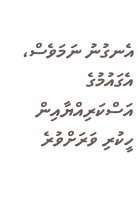އެނގުނު ނަމަވެސް، އެގައުމުގެ އަސްކަރިއްޔާއިން ހީކުރި ވަރަށްވުރެ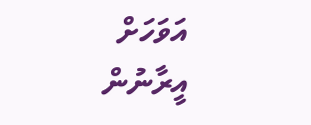އަވަހަށް އީރާނުން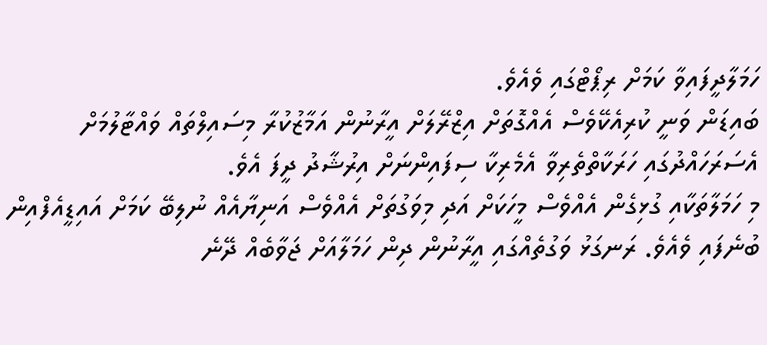ހަމަލާދީފައިވާ ކަމަށް ރިޕޯޓްގައި ވެއެވެ.
ބައިޑަން ވަނީ ކުރިއެކޭވެސް އެއްގޮތަށް އިޒްރޭލަށް އީރާނުން އަމާޒުކުރާ މިސައިލްތައް ވައްޓާލުމަށް އެސަރަހައްދުގައި ހަރަކާތްތެރިވާ އެމެރިކާ ސިފައިންނަށް އިރުޝާދު ދީފަ އެވެ.
މި ހަމަލާތަކާއި ގުޅިގެން އެއްވެސް މީހަކަށް އަދި މިވަގުތަށް އެއްވެސް އަނިޔާއެއް ނުލިބޭ ކަމަށް އައިޑީއެފްއިން ބުނެފައި ވެއެވެ. ރަނގަޅު ވަގުތެއްގައި އީރާނުން ދިން ހަމަލާއަށް ޖަވާބެއް ދޭނެ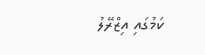ކަމުގައި އިޒްރޭލު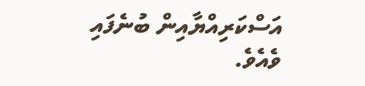އަސްކަރިއްޔާއިން ބުނެފައި ވެއެވެ.